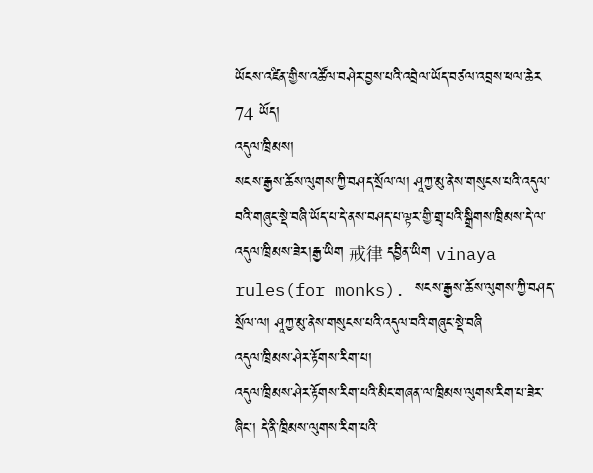ཡོངས་འཛིན་གྱིས་འཚོལ་བཤེར་བྱས་པའི་འབྲེལ་ཡོད་བཙལ་འབྲས་ཕལ་ཆེར 74 ཡོད།
འདུལ་ཁྲིམས།
སངས་རྒྱས་ཆོས་ལུགས་ཀྱི་བཤད་སྲོལ་ལ། ཤཱཀྱ་མུ་ནེས་གསུངས་པའི་འདུལ་བའི་གཞུང་སྡེ་བཞི་ཡོད་པ་དེ་ནས་བཤད་པ་ལྟར་གྱི་གྲྭ་པའི་སྒྲིགས་ཁྲིམས་དེ་ལ་འདུལ་ཁྲིམས་ཟེར།རྒྱ་ཡིག 戒律 དབྱིན་ཡིག vinaya rules(for monks). སངས་རྒྱས་ཆོས་ལུགས་ཀྱི་བཤད་སྲོལ་ལ། ཤཱཀྱ་མུ་ནེས་གསུངས་པའི་འདུལ་བའི་གཞུང་སྡེ་བཞི
འདུལ་ཁྲིམས་ཤེར་རྟོགས་རིག་པ།
འདུལ་ཁྲིམས་ཤེར་རྟོགས་རིག་པའི་མིང་གཞན་ལ་ཁྲིམས་ལུགས་རིག་པ་ཟེར་ཞིང་། དེ་ནི་ཁྲིམས་ལུགས་རིག་པའི་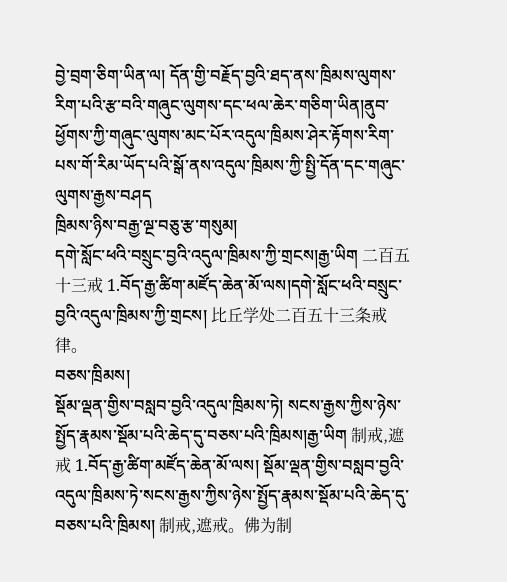བྱེ་བྲག་ཅིག་ཡིན་ལ། དོན་གྱི་བརྗོད་བྱའི་ཐད་ནས་ཁྲིམས་ལུགས་རིག་པའི་རྩ་བའི་གཞུང་ལུགས་དང་ཕལ་ཆེར་གཅིག་ཡིན།ནུབ་ཕྱོགས་ཀྱི་གཞུང་ལུགས་མང་པོར་འདུལ་ཁྲིམས་ཤེར་རྟོགས་རིག་པས་གོ་རིམ་ཡོད་པའི་སྒོ་ནས་འདུལ་ཁྲིམས་ཀྱི་སྤྱི་དོན་དང་གཞུང་ལུགས་རྒྱས་བཤད
ཁྲིམས་ཉིས་བརྒྱ་ལྔ་བཅུ་རྩ་གསུམ།
དགེ་སློང་ཕའི་བསྲུང་བྱའི་འདུལ་ཁྲིམས་ཀྱི་གྲངས།རྒྱ་ཡིག 二百五十三戒 1.བོད་རྒྱ་ཚིག་མཛོད་ཆེན་མོ་ལས།དགེ་སློང་ཕའི་བསྲུང་བྱའི་འདུལ་ཁྲིམས་ཀྱི་གྲངས། 比丘学处二百五十三条戒律。
བཅས་ཁྲིམས།
སྡོམ་ལྡན་གྱིས་བསླབ་བྱའི་འདུལ་ཁྲིམས་ཏེ། སངས་རྒྱས་ཀྱིས་ཉེས་སྤྱོད་རྣམས་སྡོམ་པའི་ཆེད་དུ་བཅས་པའི་ཁྲིམས།རྒྱ་ཡིག 制戒,遮戒 1.བོད་རྒྱ་ཚིག་མཛོད་ཆེན་མོ་ལས། སྡོམ་ལྡན་གྱིས་བསླབ་བྱའི་འདུལ་ཁྲིམས་ཏེ་སངས་རྒྱས་ཀྱིས་ཉེས་སྤྱོད་རྣམས་སྡོམ་པའི་ཆེད་དུ་བཅས་པའི་ཁྲིམས། 制戒,遮戒。佛为制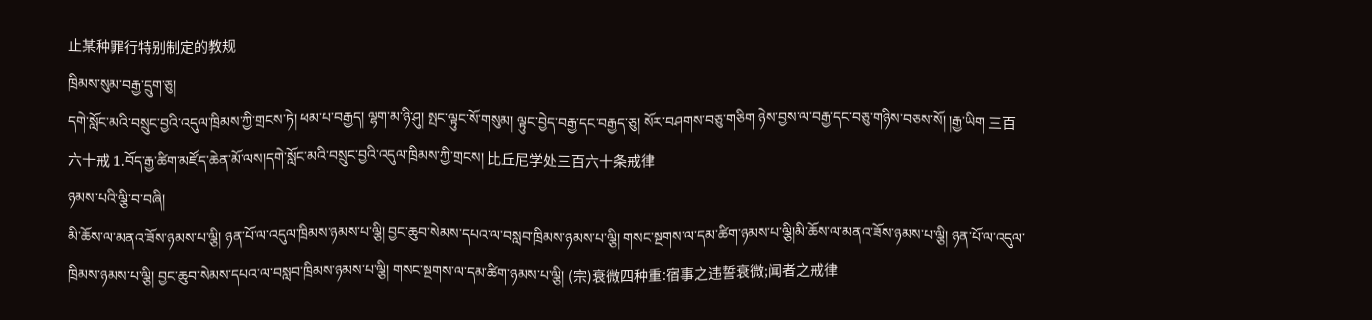止某种罪行特别制定的教规
ཁྲིམས་སུམ་བརྒྱ་དྲུག་ཅུ།
དགེ་སློང་མའི་བསྲུང་བྱའི་འདུལ་ཁྲིམས་ཀྱི་གྲངས་ཏེ། ཕམ་པ་བརྒྱད། ལྷག་མ་ཉི་ཤུ། སྤང་ལྟུང་སོ་གསུམ། ལྟུང་བྱེད་བརྒྱ་དང་བརྒྱད་ཅུ། སོར་བཤགས་བཅུ་གཅིག ཉེས་བྱས་ལ་བརྒྱ་དང་བཅུ་གཉིས་བཅས་སོ། །རྒྱ་ཡིག 三百六十戒 1.བོད་རྒྱ་ཚིག་མཛོད་ཆེན་མོ་ལས།དགེ་སློང་མའི་བསྲུང་བྱའི་འདུལ་ཁྲིམས་ཀྱི་གྲངས། 比丘尼学处三百六十条戒律
ཉམས་པའི་ལྕི་བ་བཞི།
མི་ཆོས་ལ་མནའ་ཟོས་ཉམས་པ་ལྕི། ཉན་པོ་ལ་འདུལ་ཁྲིམས་ཉམས་པ་ལྕི། བྱང་ཆུབ་སེམས་དཔའ་ལ་བསླབ་ཁྲིམས་ཉམས་པ་ལྕི། གསང་སྔགས་ལ་དམ་ཚིག་ཉམས་པ་ལྕི།མི་ཆོས་ལ་མནའ་ཟོས་ཉམས་པ་ལྕི། ཉན་པོ་ལ་འདུལ་ཁྲིམས་ཉམས་པ་ལྕི། བྱང་ཆུབ་སེམས་དཔའ་ལ་བསླབ་ཁྲིམས་ཉམས་པ་ལྕི། གསང་སྔགས་ལ་དམ་ཚིག་ཉམས་པ་ལྕི། (宗)衰微四种重:宿事之违誓衰微;闻者之戒律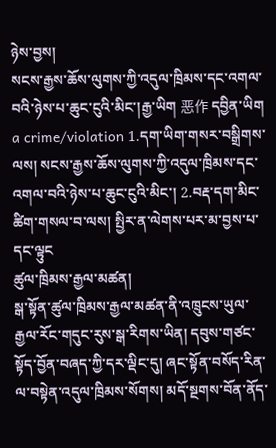ཉེས་བྱས།
སངས་རྒྱས་ཆོས་ལུགས་ཀྱི་འདུལ་ཁྲིམས་དང་འགལ་བའི་ཉེས་པ་ཆུང་ངུའི་མིང་།རྒྱ་ཡིག 恶作 དབྱིན་ཡིག a crime/violation 1.དག་ཡིག་གསར་བསྒྲིགས་ལས། སངས་རྒྱས་ཆོས་ལུགས་ཀྱི་འདུལ་ཁྲིམས་དང་འགལ་བའི་ཉེས་པ་ཆུང་ངུའི་མིང་། 2.བརྡ་དག་མིང་ཚིག་གསལ་བ་ལས། སྤྱིར་ན་ལེགས་པར་མ་བྱས་པ་དང་ལྟུང
ཚུལ་ཁྲིམས་རྒྱལ་མཚན།
སྒ་སྟོན་ཚུལ་ཁྲིམས་རྒྱལ་མཚན་ནི་འཁྲུངས་ཡུལ་རྒྱལ་རོང་གདུང་རུས་སྒ་རིགས་ཡིན། དབུས་གཙང་སྟོད་བྱོན་བཞད་ཀྱི་དར་ལྡིང་དུ། ཞང་སྟོན་བསོད་རིན་ལ་བསྟེན་འདུལ་ཁྲིམས་སོགས། མདོ་སྔགས་བོན་ནོད་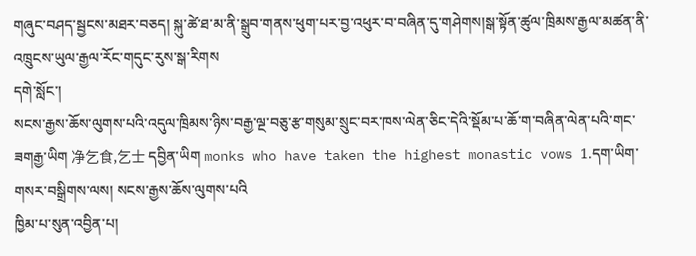གཞུང་བཤད་སྦྱངས་མཐར་བཅད། སྐུ་ཚེ་ཐ་མ་ནི་སྒྲུབ་གནས་ཕུག་པར་བྱ་འཕུར་བ་བཞིན་དུ་གཤེགས།སྒ་སྟོན་ཚུལ་ཁྲིམས་རྒྱལ་མཚན་ནི་འཁྲུངས་ཡུལ་རྒྱལ་རོང་གདུང་རུས་སྒ་རིགས
དགེ་སློང་།
སངས་རྒྱས་ཆོས་ལུགས་པའི་འདུལ་ཁྲིམས་ཉིས་བརྒྱ་ལྔ་བཅུ་རྩ་གསུམ་སྲུང་བར་ཁས་ལེན་ཅིང་དེའི་སྡོམ་པ་ཆོ་ག་བཞིན་ལེན་པའི་གང་ཟགརྒྱ་ཡིག 净乞食,乞士 དབྱིན་ཡིག monks who have taken the highest monastic vows 1.དག་ཡིག་གསར་བསྒྲིགས་ལས། སངས་རྒྱས་ཆོས་ལུགས་པའི
ཁྱིམ་པ་སུན་འབྱིན་པ།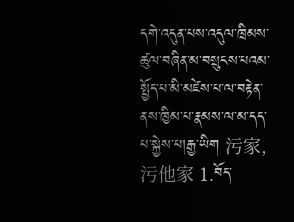དགེ་འདུན་པས་འདུལ་ཁྲིམས་ཚུལ་བཞིན་མ་བསྲུངས་པའམ་སྤྱོད་པ་མི་མཛེས་པ་ལ་བརྟེན་ནས་ཁྱིམ་པ་རྣམས་ལ་མ་དད་པ་སྐྱེས་པ།རྒྱ་ཡིག 污家,污他家 1.བོད་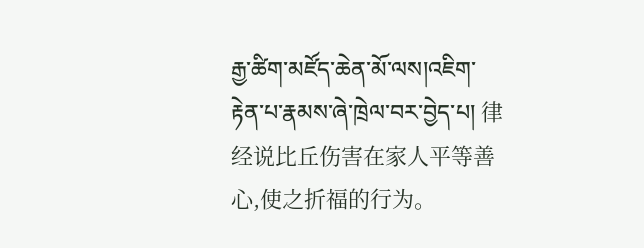རྒྱ་ཚིག་མཛོད་ཆེན་མོ་ལས།འཇིག་རྟེན་པ་རྣམས་ཞེ་ཁྲེལ་བར་བྱེད་པ། 律经说比丘伤害在家人平等善心,使之折福的行为。